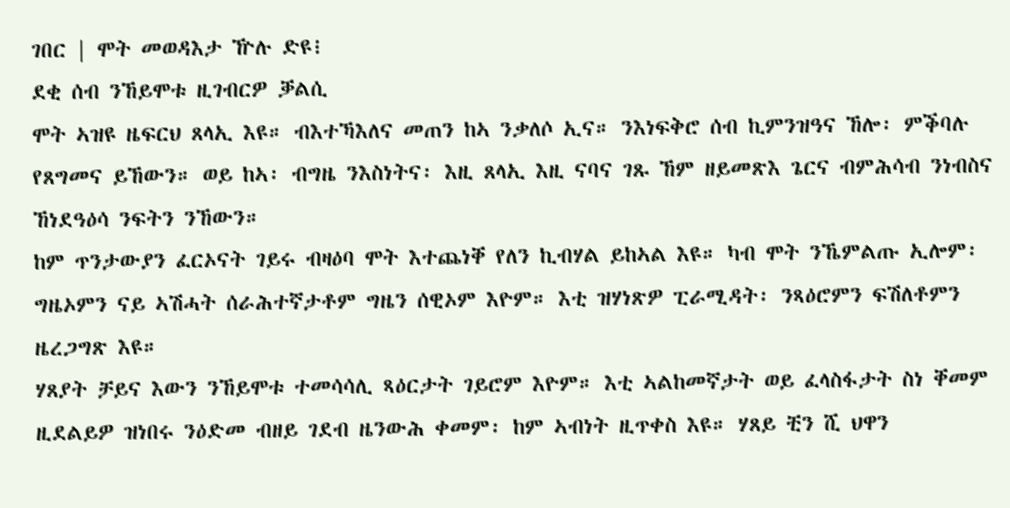ገበር | ሞት መወዳእታ ዅሉ ድዩ፧
ደቂ ሰብ ንኸይሞቱ ዚገብርዎ ቓልሲ
ሞት ኣዝዩ ዜፍርህ ጸላኢ እዩ። ብእተኻእለና መጠን ከኣ ንቃለሶ ኢና። ንእነፍቅሮ ሰብ ኪምንዝዓና ኸሎ፡ ምቕባሉ የጸግመና ይኸውን። ወይ ከኣ፡ ብግዜ ንእስነትና፡ እዚ ጸላኢ እዚ ናባና ገጹ ኸም ዘይመጽእ ጌርና ብምሕሳብ ንነብስና ኸነደዓዕሳ ንፍትን ንኸውን።
ከም ጥንታውያን ፈርኦናት ገይሩ ብዛዕባ ሞት እተጨነቐ የለን ኪብሃል ይከኣል እዩ። ካብ ሞት ንኼምልጡ ኢሎም፡ ግዜኦምን ናይ ኣሽሓት ሰራሕተኛታቶም ግዜን ሰዊኦም እዮም። እቲ ዝሃነጽዎ ፒራሚዳት፡ ንጻዕሮምን ፍሽለቶምን ዜረጋግጽ እዩ።
ሃጸያት ቻይና እውን ንኸይሞቱ ተመሳሳሊ ጻዕርታት ገይሮም እዮም። እቲ ኣልከመኛታት ወይ ፈላስፋታት ስነ ቐመም ዚደልይዎ ዝነበሩ ንዕድመ ብዘይ ገደብ ዜንውሕ ቀመም፡ ከም ኣብነት ዚጥቀስ እዩ። ሃጸይ ቺን ሺ ህዋን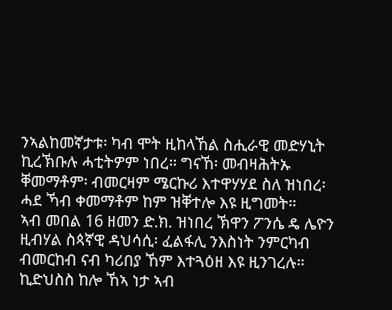ንኣልከመኛታቱ፡ ካብ ሞት ዚከላኸል ስሒራዊ መድሃኒት ኪረኽቡሉ ሓቲትዎም ነበረ። ግናኸ፡ መብዛሕትኡ ቐመማቶም፡ ብመርዛም ሜርኩሪ እተዋሃሃደ ስለ ዝነበረ፡ ሓደ ኻብ ቀመማቶም ከም ዝቐተሎ እዩ ዚግመት።
ኣብ መበል 16 ዘመን ድ.ክ. ዝነበረ ኽዋን ፖንሴ ዴ ሌዮን ዚብሃል ስጳኛዊ ዳህሳሲ፡ ፈልፋሊ ንእስነት ንምርካብ ብመርከብ ናብ ካሪበያ ኸም እተጓዕዘ እዩ ዚንገረሉ። ኪድህስስ ከሎ ኸኣ ነታ ኣብ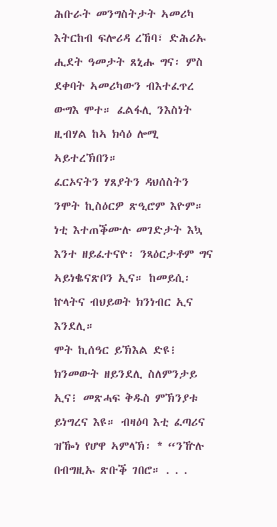ሕቡራት መንግስትታት ኣመሪካ እትርከብ ፍሎሪዳ ረኸባ፣ ድሕሪኡ ሒደት ዓመታት ጸኒሑ ግና፡ ምስ ደቀባት ኣመሪካውን ብእተፈጥረ ውግእ ሞተ። ፈልፋሊ ንእስነት ዚብሃል ከኣ ክሳዕ ሎሚ ኣይተረኽበን።
ፈርኦናትን ሃጸያትን ዳህሰስትን ንሞት ኪስዕርዎ ጽዒሮም እዮም። ነቲ እተጠቕሙሉ መገድታት እኳ እንተ ዘይፈተናዮ፡ ንጻዕርታቶም ግና ኣይነቈናጽቦን ኢና። ከመይሲ፡ ኵላትና ብህይወት ክንነብር ኢና እንደሊ።
ሞት ኪሰዓር ይኽእል ድዩ፧
ክንመውት ዘይንደሊ ስለምንታይ ኢና፧ መጽሓፍ ቅዱስ ምኽንያቱ ይነግረና እዩ። ብዛዕባ እቲ ፈጣሪና ዝዀነ የሆዋ ኣምላኽ፡ * “ንዅሉ በብግዚኡ ጽቡቕ ገበሮ። . . .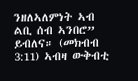ንዘለኣለምነት ኣብ ልቢ ሰብ ኣንበሮ” ይብለና። (መክብብ 3:11) ኣብዛ ውቅብቲ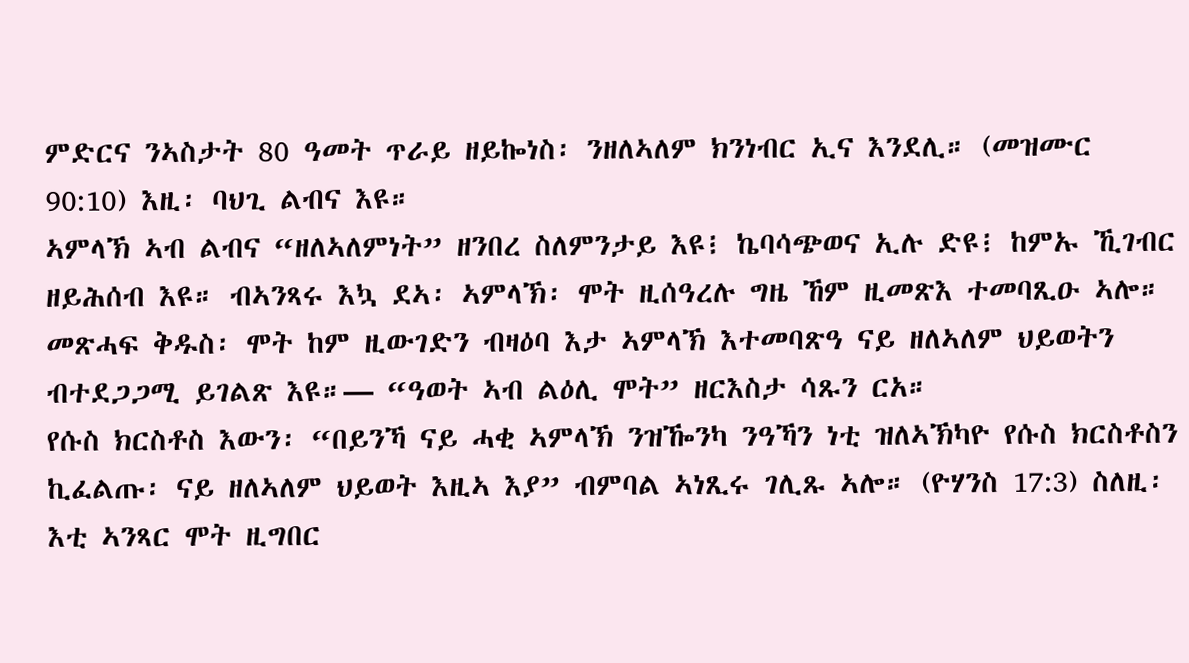ምድርና ንኣስታት 80 ዓመት ጥራይ ዘይኰነስ፡ ንዘለኣለም ክንነብር ኢና እንደሊ። (መዝሙር 90:10) እዚ፡ ባህጊ ልብና እዩ።
ኣምላኽ ኣብ ልብና “ዘለኣለምነት” ዘንበረ ስለምንታይ እዩ፧ ኬባሳጭወና ኢሉ ድዩ፧ ከምኡ ኺገብር ዘይሕሰብ እዩ። ብኣንጻሩ እኳ ደኣ፡ ኣምላኽ፡ ሞት ዚሰዓረሉ ግዜ ኸም ዚመጽእ ተመባጺዑ ኣሎ። መጽሓፍ ቅዱስ፡ ሞት ከም ዚውገድን ብዛዕባ እታ ኣምላኽ እተመባጽዓ ናይ ዘለኣለም ህይወትን ብተደጋጋሚ ይገልጽ እዩ።— “ዓወት ኣብ ልዕሊ ሞት” ዘርእስታ ሳጹን ርአ።
የሱስ ክርስቶስ እውን፡ “በይንኻ ናይ ሓቂ ኣምላኽ ንዝዀንካ ንዓኻን ነቲ ዝለኣኽካዮ የሱስ ክርስቶስን ኪፈልጡ፡ ናይ ዘለኣለም ህይወት እዚኣ እያ” ብምባል ኣነጺሩ ገሊጹ ኣሎ። (ዮሃንስ 17:3) ስለዚ፡ እቲ ኣንጻር ሞት ዚግበር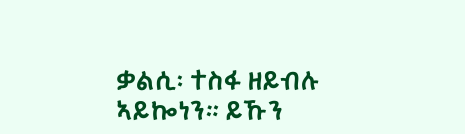ቃልሲ፡ ተስፋ ዘይብሉ ኣይኰነን። ይኹን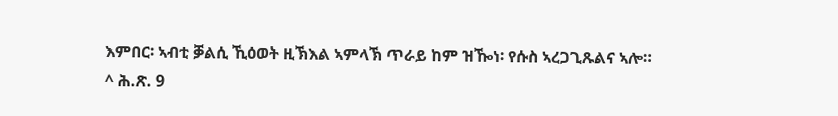እምበር፡ ኣብቲ ቓልሲ ኺዕወት ዚኽእል ኣምላኽ ጥራይ ከም ዝዀነ፡ የሱስ ኣረጋጊጹልና ኣሎ።
^ ሕ.ጽ. 9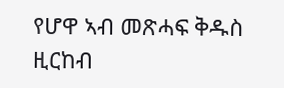የሆዋ ኣብ መጽሓፍ ቅዱስ ዚርከብ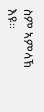ስም ኣምላኽ እዩ።